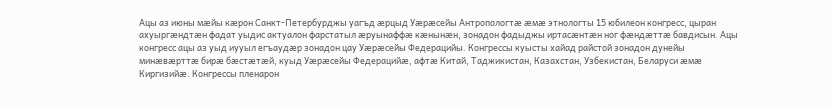Ацы аз июны мӕйы кӕрон Санкт-Петербурджы уагъд ӕрцыд Уӕрӕсейы Антропологтӕ ӕмӕ этнологты 15 юбилеон конгресс, цыран ахуыргæндтӕн фадат уыдис актуалон фарстатыл ӕруынаффӕ кӕнынӕн, зонадон фадыджы иртасӕнтӕн ног фӕндӕттӕ бавдисын. Ацы конгресс ацы аз уыд иууыл егъаудӕр зонадон цау Уӕрӕсейы Федерацийы. Конгрессы куысты хайад райстой зонадон дунейы минӕвӕрттӕ бирӕ бӕстӕтӕй, куыд Уӕрӕсейы Федерацийӕ, афтӕ Китай, Таджикистан, Казахстан, Узбекистан, Беларуси ӕмӕ Киргизийӕ. Конгрессы пленарон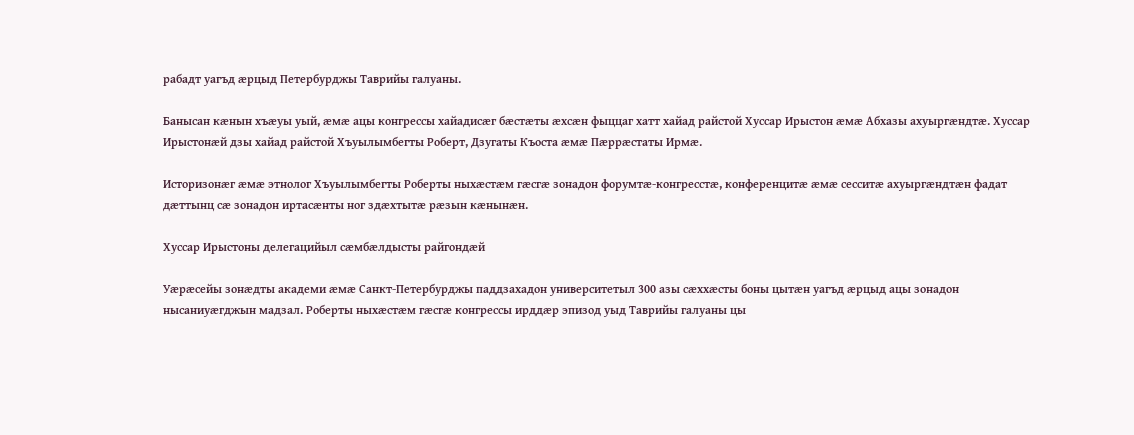рабадт уагъд ӕрцыд Петербурджы Таврийы галуаны.

Банысан кӕнын хъӕуы уый, ӕмӕ ацы конгрессы хайадисӕг бӕстӕты ӕхсӕн фыццаг хатт хайад райстой Хуссар Ирыстон ӕмӕ Абхазы ахуыргӕндтӕ. Хуссар Ирыстонӕй дзы хайад райстой Хъуылымбегты Роберт, Дзугаты Къоста ӕмӕ Пӕррӕстаты Ирмӕ.

Историзонӕг ӕмӕ этнолог Хъуылымбегты Роберты ныхӕстӕм гӕсгӕ зонадон форумтӕ-конгресстӕ, конференцитӕ ӕмӕ сесситӕ ахуыргӕндтӕн фадат дӕттынц сӕ зонадон иртасӕнты ног здӕхтытӕ рӕзын кӕнынӕн.

Хуссар Ирыстоны делегацийыл сæмбæлдысты райгондæй

Уӕрӕсейы зонӕдты академи ӕмӕ Санкт-Петербурджы паддзахадон университетыл 300 азы сӕххӕсты боны цытӕн уагъд ӕрцыд ацы зонадон нысаниуӕгджын мадзал. Роберты ныхӕстӕм гӕсгӕ конгрессы ирддӕр эпизод уыд Таврийы галуаны цы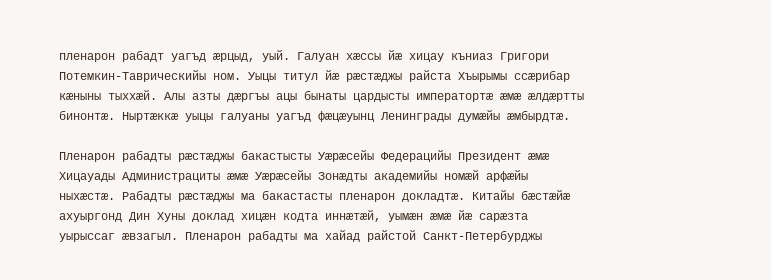пленарон рабадт уагъд ӕрцыд, уый. Галуан хӕссы йӕ хицау къниаз Григори Потемкин-Таврическийы ном. Уыцы титул йӕ рӕстӕджы райста Хъырымы ссӕрибар кӕныны тыххӕй. Алы азты дӕргъы ацы бынаты цардысты императортӕ ӕмӕ ӕлдӕртты бинонтӕ. Ныртӕккӕ уыцы галуаны уагъд фӕцӕуынц Ленинграды думӕйы ӕмбырдтӕ.

Пленарон рабадты рӕстӕджы бакастысты Уӕрӕсейы Федерацийы Президент ӕмӕ Хицауады Администрациты ӕмӕ Уӕрӕсейы Зонӕдты академийы номӕй арфӕйы ныхӕстӕ. Рабадты рӕстӕджы ма бакастасты пленарон докладтӕ. Китайы бӕстӕйӕ ахуыргонд Дин Хуны доклад хицӕн кодта иннӕтӕй, уымӕн ӕмӕ йӕ сарӕзта уырыссаг ӕвзагыл. Пленарон рабадты ма хайад райстой Санкт-Петербурджы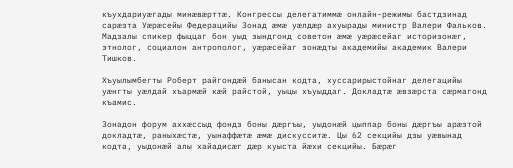къухдариуӕгады минӕвӕрттӕ. Конгрессы делегатиммӕ онлайн-режимы бастдзинад сарӕзта Уӕрӕсейы Федерацийы Зонад ӕмӕ уӕлдӕр ахуырады министр Валери Фальков. Мадзалы спикер фыццаг бон уыд зындгонд советон ӕмӕ уӕрӕсейаг историзонӕг, этнолог, социалон антрополог, уӕрӕсейаг зонӕдты академийы академик Валери Тишков.

Хъуылымбегты Роберт райгондӕй банысан кодта, хуссарирыстойнаг делегацийы уӕнгты уӕлдай хъармӕй кӕй райстой, уыцы хъуыддаг. Докладтӕ ӕвзӕрста сӕрмагонд къамис.

Зонадон форум аххӕссыд фондз боны дӕргъы, уыдонӕй цыппар боны дӕргъы арӕзтой докладтӕ, раныхӕстӕ, уынаффӕтӕ ӕмӕ дискусситӕ. Цы 62 секцийы дзы уӕвынад кодта, уыдонӕй алы хайадисӕг дӕр куыста йӕхи секцийы. Бӕрӕг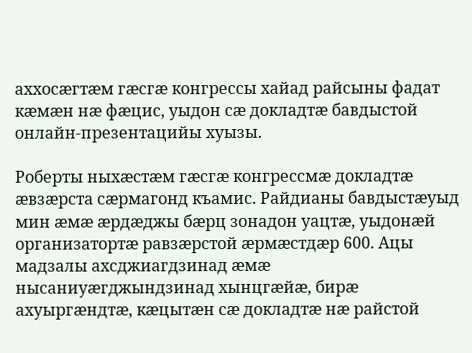аххосӕгтӕм гӕсгӕ конгрессы хайад райсыны фадат кӕмӕн нӕ фӕцис, уыдон сӕ докладтӕ бавдыстой онлайн-презентацийы хуызы.

Роберты ныхæстæм гӕсгӕ конгрессмӕ докладтӕ ӕвзӕрста сӕрмагонд къамис. Райдианы бавдыстӕуыд мин ӕмӕ ӕрдӕджы бӕрц зонадон уацтӕ, уыдонӕй организатортӕ равзӕрстой ӕрмӕстдӕр 600. Ацы мадзалы ахсджиагдзинад ӕмӕ нысаниуӕгджындзинад хынцгӕйӕ, бирӕ ахуыргӕндтӕ, кӕцытӕн сӕ докладтӕ нӕ райстой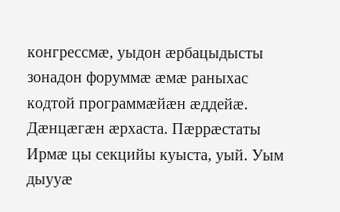конгрессмӕ, уыдон ӕрбацыдысты зонадон форуммӕ ӕмӕ раныхас кодтой программӕйӕн ӕддейӕ. Дӕнцӕгӕн ӕрхаста. Пӕррӕстаты Ирмӕ цы секцийы куыста, уый. Уым дыууӕ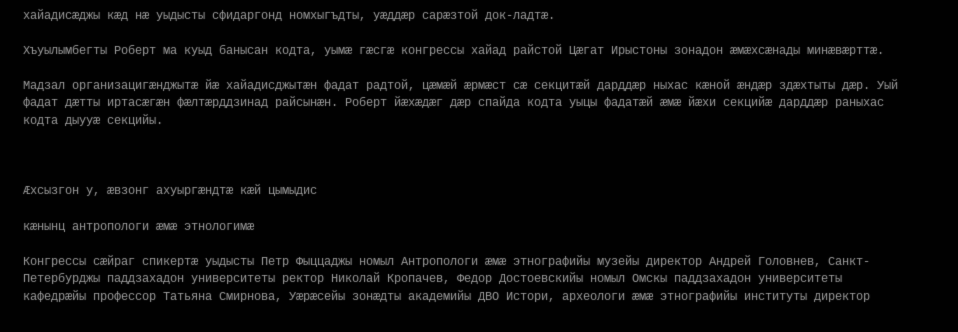хайадисӕджы кӕд нӕ уыдысты сфидаргонд номхыгъдты, уӕддӕр сарæзтой док-ладтӕ.

Хъуылымбегты Роберт ма куыд банысан кодта, уымӕ гӕсгӕ конгрессы хайад райстой Цӕгат Ирыстоны зонадон ӕмӕхсӕнады минӕвӕрттӕ.

Мадзал организацигӕнджытӕ йӕ хайадисджытӕн фадат радтой, цӕмӕй ӕрмӕст сӕ секцитӕй дарддӕр ныхас кӕной ӕндӕр здӕхтыты дӕр. Уый фадат дӕтты иртасӕгӕн фӕлтӕрддзинад райсынӕн. Роберт йæхæдæг дӕр спайда кодта уыцы фадатӕй ӕмӕ йӕхи секцийӕ дарддӕр раныхас кодта дыууӕ секцийы.



Ӕхсызгон у, ӕвзонг ахуыргӕндтӕ кӕй цымыдис

кӕнынц антропологи ӕмӕ этнологимӕ

Конгрессы сӕйраг спикертӕ уыдысты Петр Фыццаджы номыл Антропологи ӕмӕ этнографийы музейы директор Андрей Головнев, Санкт-Петербурджы паддзахадон университеты ректор Николай Кропачев, Федор Достоевскийы номыл Омскы паддзахадон университеты кафедрӕйы профессор Татьяна Смирнова, Уӕрӕсейы зонӕдты академийы ДВО Истори, археологи ӕмӕ этнографийы институты директор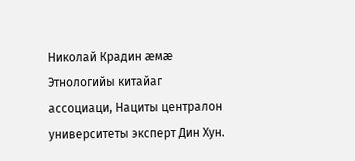Николай Крадин ӕмӕ Этнологийы китайаг ассоциаци, Нациты централон университеты эксперт Дин Хун.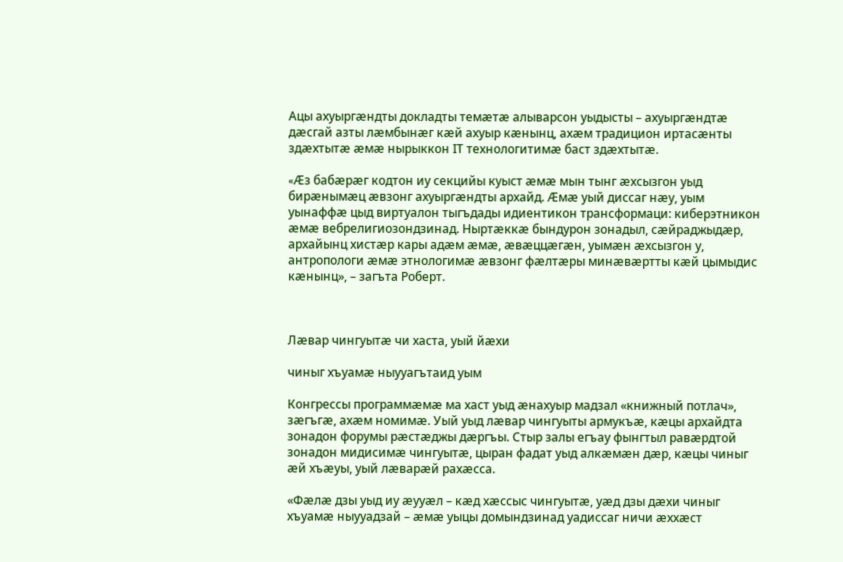Ацы ахуыргӕндты докладты темӕтӕ алыварсон уыдысты – ахуыргӕндтӕ дӕсгай азты лӕмбынӕг кӕй ахуыр кӕнынц, ахӕм традицион иртасӕнты здӕхтытӕ ӕмӕ нырыккон IT технологитимӕ баст здӕхтытӕ.

«Æз бабӕрӕг кодтон иу секцийы куыст ӕмӕ мын тынг ӕхсызгон уыд бирӕнымӕц ӕвзонг ахуыргӕндты архайд. Æмӕ уый диссаг нӕу, уым уынаффӕ цыд виртуалон тыгъдады идиентикон трансформаци: киберэтникон ӕмӕ вебрелигиозондзинад. Ныртӕккӕ бындурон зонадыл, сӕйраджыдӕр, архайынц хистӕр кары адӕм ӕмӕ, ӕвӕццӕгӕн, уымӕн ӕхсызгон у, антропологи ӕмӕ этнологимӕ ӕвзонг фӕлтӕры минӕвӕртты кӕй цымыдис кӕнынц», – загъта Роберт.



Лӕвар чингуытӕ чи хаста, уый йӕхи

чиныг хъуамӕ ныууагътаид уым

Конгрессы программӕмӕ ма хаст уыд ӕнахуыр мадзал «книжный потлач», зӕгъгӕ, ахӕм номимӕ. Уый уыд лӕвар чингуыты армукъæ, кӕцы архайдта зонадон форумы рӕстӕджы дӕргъы. Стыр залы егъау фынгтыл равӕрдтой зонадон мидисимӕ чингуытӕ, цыран фадат уыд алкӕмӕн дӕр, кӕцы чиныг ӕй хъӕуы, уый лӕварӕй рахӕсса.

«Фӕлӕ дзы уыд иу ӕууӕл – кӕд хӕссыс чингуытӕ, уӕд дзы дӕхи чиныг хъуамӕ ныууадзай – ӕмӕ уыцы домындзинад уадиссаг ничи ӕххӕст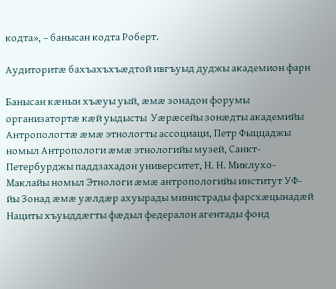кодта», – банысан кодта Роберт.

Аудиторитӕ бахъахъхъӕдтой ивгъуыд дуджы академион фарн

Банысан кӕнын хъӕуы уый, ӕмӕ зонадон форумы организатортӕ кӕй уыдысты  Уӕрӕсейы зонӕдты академийы Антропологтӕ ӕмӕ этнологты ассоциаци, Петр Фыццаджы номыл Антропологи ӕмӕ этнологийы музей, Санкт-Петербурджы паддзахадон университет, Н. Н. Миклухо-Маклайы номыл Этнологи ӕмӕ антропологийы институт УФ-йы Зонад ӕмӕ уӕлдӕр ахуырады министрады фарсхӕцынадӕй Нациты хъуыддӕгты фӕдыл федералон агентады фонд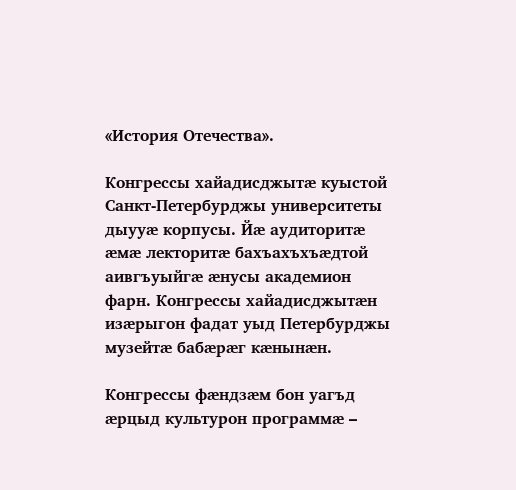«История Отечества».

Конгрессы хайадисджытӕ куыстой Санкт-Петербурджы университеты дыууӕ корпусы. Йӕ аудиторитӕ ӕмӕ лекторитӕ бахъахъхъӕдтой аивгъуыйгӕ ӕнусы академион фарн. Конгрессы хайадисджытӕн изӕрыгон фадат уыд Петербурджы музейтӕ бабӕрӕг кӕнынӕн.

Конгрессы фӕндзӕм бон уагъд ӕрцыд культурон программӕ –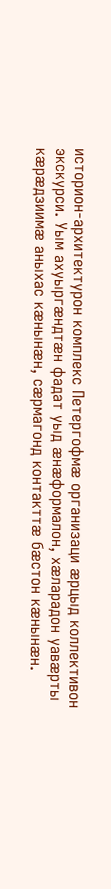историон-архитектурон комплекс Петергофмӕ организаци ӕрцыд коллективон экскурси. Уым ахуыргӕндтӕн фадат уыд ӕнӕформалон, хӕларадон уавӕрты кӕрӕдзиимӕ аныхас кӕнынӕн, сӕрмагонд контакттӕ бӕстон кӕнынӕн.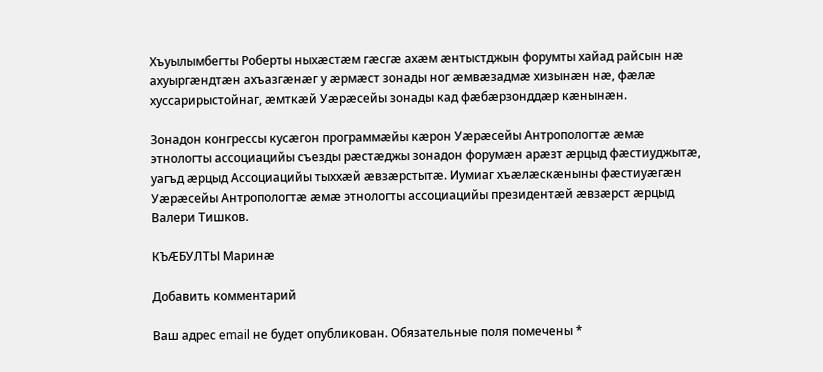Хъуылымбегты Роберты ныхӕстӕм гӕсгӕ ахӕм ӕнтыстджын форумты хайад райсын нӕ ахуыргӕндтӕн ахъазгӕнӕг у ӕрмӕст зонады ног ӕмвӕзадмæ хизынæн нӕ, фӕлӕ хуссарирыстойнаг, ӕмткӕй Уæрæсейы зонады кад фӕбӕрзонддӕр кӕнынӕн.

Зонадон конгрессы кусӕгон программӕйы кӕрон Уӕрӕсейы Антропологтӕ ӕмӕ этнологты ассоциацийы съезды рӕстӕджы зонадон форумӕн арӕзт ӕрцыд фӕстиуджытӕ, уагъд ӕрцыд Ассоциацийы тыххӕй ӕвзӕрстытӕ. Иумиаг хъӕлӕскӕныны фӕстиуӕгӕн Уӕрӕсейы Антропологтӕ ӕмӕ этнологты ассоциацийы президентӕй ӕвзӕрст ӕрцыд Валери Тишков.

КЪÆБУЛТЫ Маринӕ

Добавить комментарий

Ваш адрес email не будет опубликован. Обязательные поля помечены *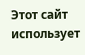Этот сайт использует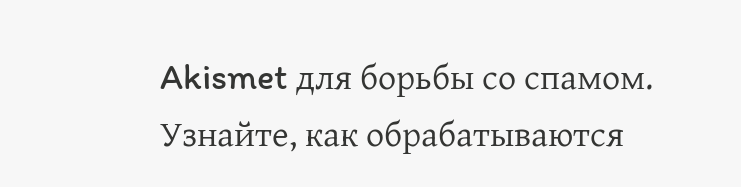Akismet для борьбы со спамом. Узнайте, как обрабатываются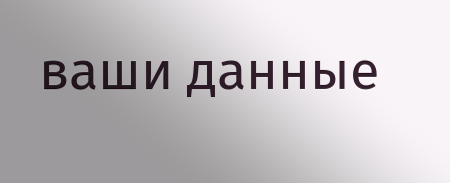ваши данные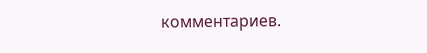комментариев.